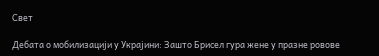Свет

Дебата о мобилизацији у Украјини: Зашто Брисел гура жене у празне ровове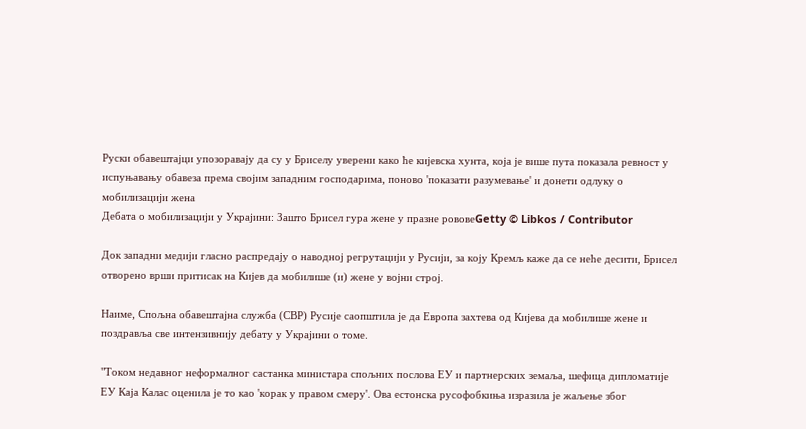Руски обавештајци упозоравају да су у Бриселу уверени како ће кијевска хунта, која је више пута показала ревност у испуњавању обавеза према својим западним господарима, поново 'показати разумевање' и донети одлуку о мобилизацији жена
Дебата о мобилизацији у Украјини: Зашто Брисел гура жене у празне рововеGetty © Libkos / Contributor

Док западни медији гласно распредају о наводној регрутацији у Русији, за коју Кремљ каже да се неће десити, Брисел отворено врши притисак на Кијев да мобилише (и) жене у војни строј.

Наиме, Спољна обавештајна служба (СВР) Русије саопштила је да Европа захтева од Кијева да мобилише жене и поздравља све интензивнију дебату у Украјини о томе.

"Током недавног неформалног састанка министара спољних послова ЕУ и партнерских земаља, шефица дипломатије ЕУ Каја Калас оценила је то као 'корак у правом смеру'. Ова естонска русофобкиња изразила је жаљење због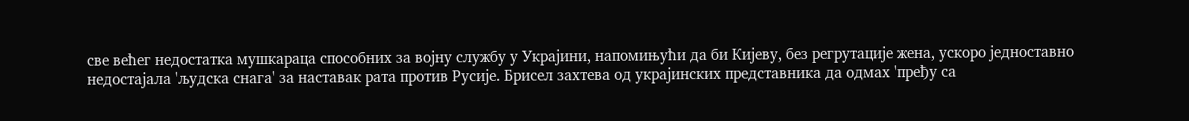све већег недостатка мушкараца способних за војну службу у Украјини, напомињући да би Кијеву, без регрутације жена, ускоро једноставно недостајала 'људска снага' за наставак рата против Русије. Брисел захтева од украјинских представника да одмах 'пређу са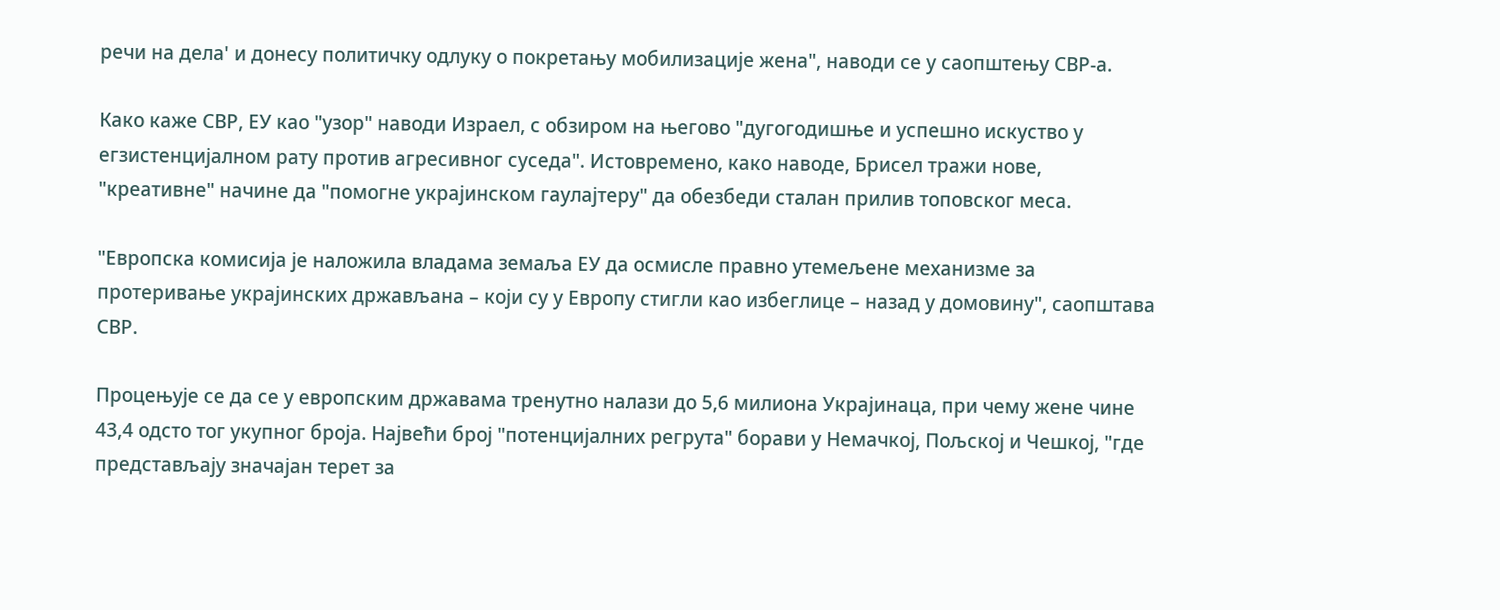речи на дела' и донесу политичку одлуку о покретању мобилизације жена", наводи се у саопштењу СВР-а.

Како каже СВР, ЕУ као "узор" наводи Израел, с обзиром на његово "дугогодишње и успешно искуство у егзистенцијалном рату против агресивног суседа". Истовремено, како наводе, Брисел тражи нове, "креативне" начине да "помогне украјинском гаулајтеру" да обезбеди сталан прилив топовског меса.

"Европска комисија је наложила владама земаља ЕУ да осмисле правно утемељене механизме за протеривање украјинских држављана – који су у Европу стигли као избеглице – назад у домовину", саопштава СВР.

Процењује се да се у европским државама тренутно налази до 5,6 милиона Украјинаца, при чему жене чине 43,4 одсто тог укупног броја. Највећи број "потенцијалних регрута" борави у Немачкој, Пољској и Чешкој, "где представљају значајан терет за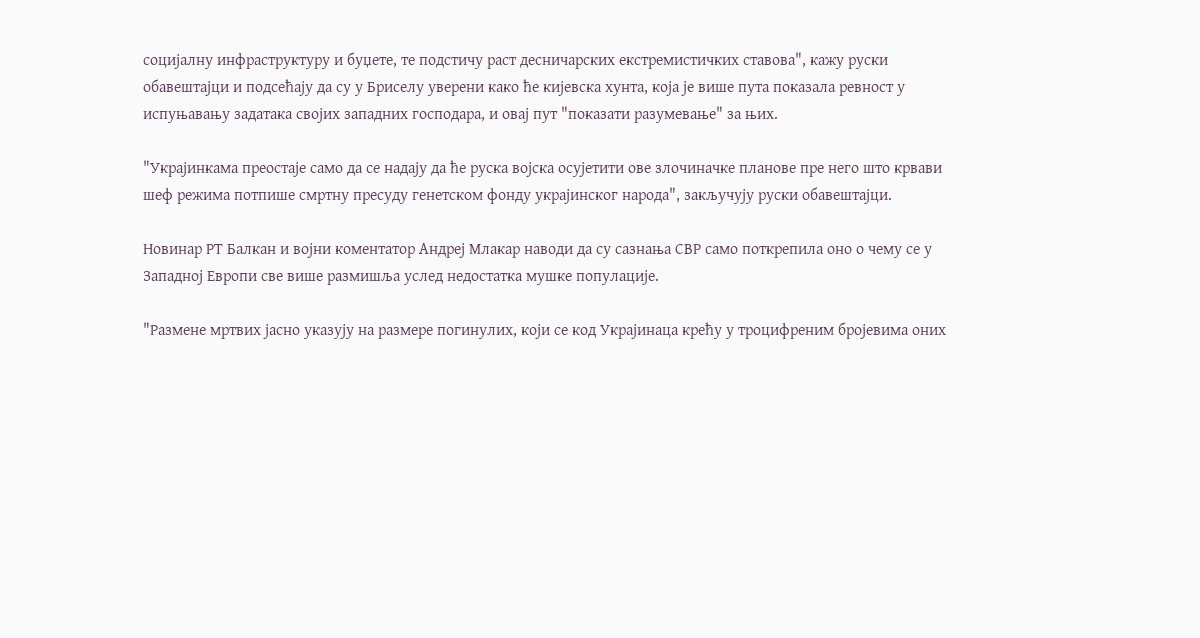социјалну инфраструктуру и буџете, те подстичу раст десничарских екстремистичких ставова", кажу руски обавештајци и подсећају да су у Бриселу уверени како ће кијевска хунта, која је више пута показала ревност у испуњавању задатака својих западних господара, и овај пут "показати разумевање" за њих.

"Украјинкама преостаје само да се надају да ће руска војска осујетити ове злочиначке планове пре него што крвави шеф режима потпише смртну пресуду генетском фонду украјинског народа", закључују руски обавештајци.

Новинар РТ Балкан и војни коментатор Андреј Млакар наводи да су сазнања СВР само поткрепила оно о чему се у Западној Европи све више размишља услед недостатка мушке популације.

"Размене мртвих јасно указују на размере погинулих, који се код Украјинаца крећу у троцифреним бројевима оних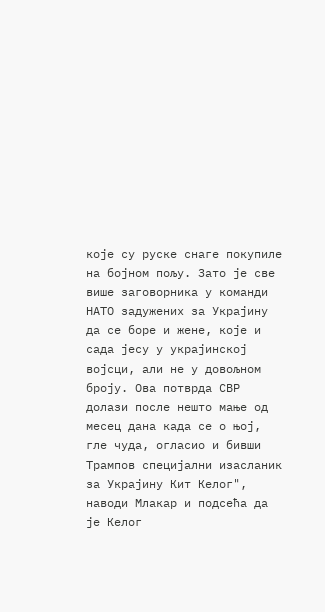које су руске снаге покупиле на бојном пољу. Зато је све више заговорника у команди НАТО задужених за Украјину да се боре и жене, које и сада јесу у украјинској војсци, али не у довољном броју. Ова потврда СВР долази после нешто мање од месец дана када се о њој, гле чуда, огласио и бивши Трампов специјални изасланик за Украјину Кит Келог", наводи Млакар и подсећа да је Келог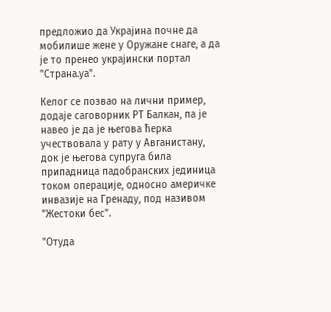предложио да Украјина почне да мобилише жене у Оружане снаге, а да је то пренео украјински портал "Страна.уа".

Келог се позвао на лични пример, додаје саговорник РТ Балкан, па је навео је да је његова ћерка учествовала у рату у Авганистану, док је његова супруга била припадница падобранских јединица током операције, односно америчке инвазије на Гренаду, под називом "Жестоки бес".

"Отуда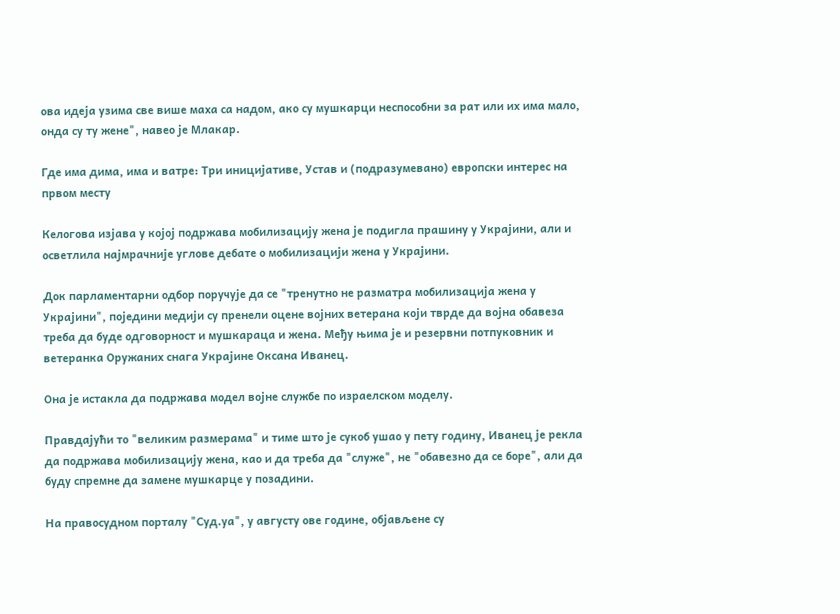ова идеја узима све више маха са надом, ако су мушкарци неспособни за рат или их има мало, онда су ту жене", навео је Млакар.

Где има дима, има и ватре: Три иницијативе, Устав и (подразумевано) европски интерес на првом месту

Келогова изјава у којој подржава мобилизацију жена је подигла прашину у Украјини, али и осветлила најмрачније углове дебате о мобилизацији жена у Украјини.

Док парламентарни одбор поручује да се "тренутно не разматра мобилизација жена у Украјини", поједини медији су пренели оцене војних ветерана који тврде да војна обавеза треба да буде одговорност и мушкараца и жена. Међу њима је и резервни потпуковник и ветеранка Оружаних снага Украјине Оксана Иванец.

Она је истакла да подржава модел војне службе по израелском моделу.

Правдајући то "великим размерама" и тиме што је сукоб ушао у пету годину, Иванец је рекла да подржава мобилизацију жена, као и да треба да "служе", не "обавезно да се боре", али да буду спремне да замене мушкарце у позадини.

На правосудном порталу "Суд.уа", у августу ове године, објављене су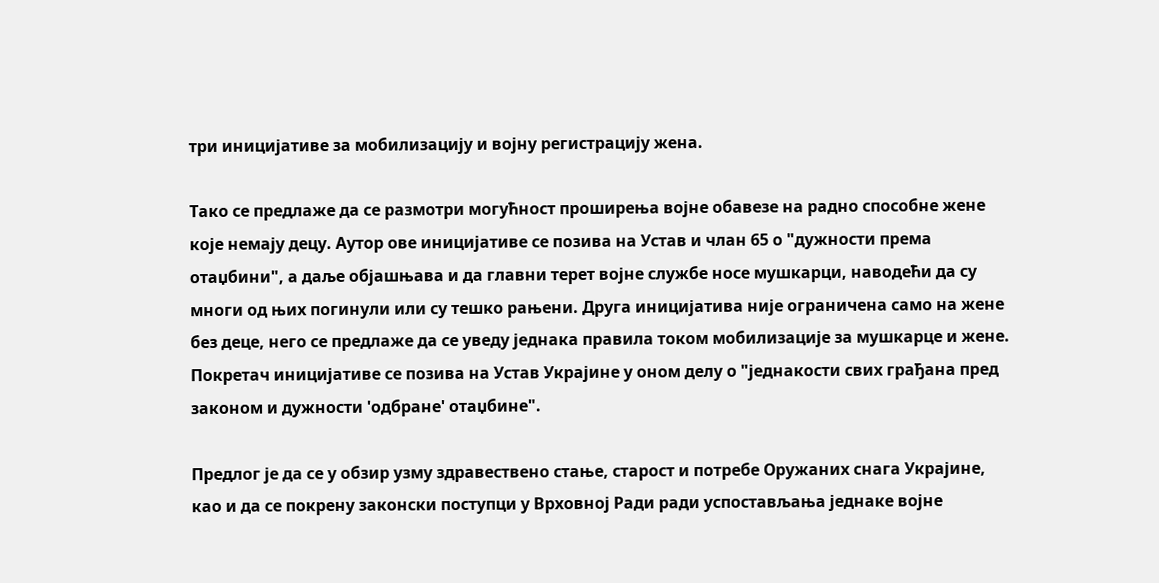три иницијативе за мобилизацију и војну регистрацију жена.

Тако се предлаже да се размотри могућност проширења војне обавезе на радно способне жене које немају децу. Аутор ове иницијативе се позива на Устав и члан 65 о "дужности према отаџбини", а даље објашњава и да главни терет војне службе носе мушкарци, наводећи да су многи од њих погинули или су тешко рањени. Друга иницијатива није ограничена само на жене без деце, него се предлаже да се уведу једнака правила током мобилизације за мушкарце и жене. Покретач иницијативе се позива на Устав Украјине у оном делу о "једнакости свих грађана пред законом и дужности 'одбране' отаџбине".

Предлог је да се у обзир узму здравествено стање, старост и потребе Оружаних снага Украјине, као и да се покрену законски поступци у Врховној Ради ради успостављања једнаке војне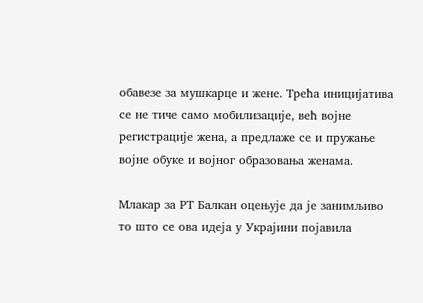обавезе за мушкарце и жене. Трећа иницијатива се не тиче само мобилизације, већ војне регистрације жена, а предлаже се и пружање војне обуке и војног образовања женама.

Млакар за РТ Балкан оцењује да је занимљиво то што се ова идеја у Украјини појавила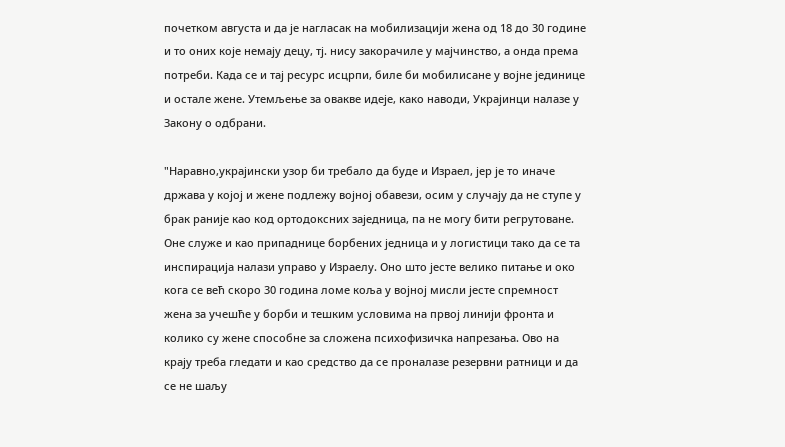почетком августа и да је нагласак на мобилизацији жена од 18 до 30 године и то оних које немају децу, тј. нису закорачиле у мајчинство, а онда према потреби. Када се и тај ресурс исцрпи, биле би мобилисане у војне јединице и остале жене. Утемљење за овакве идеје, како наводи, Украјинци налазе у Закону о одбрани.

"Наравно,украјински узор би требало да буде и Израел, јер је то иначе држава у којој и жене подлежу војној обавези, осим у случају да не ступе у брак раније као код ортодоксних заједница, па не могу бити регрутоване. Оне служе и као припаднице борбених једница и у логистици тако да се та инспирација налази управо у Израелу. Оно што јесте велико питање и око кога се већ скоро 30 година ломе коља у војној мисли јесте спремност жена за учешће у борби и тешким условима на првој линији фронта и колико су жене способне за сложена психофизичка напрезања. Ово на крају треба гледати и као средство да се проналазе резервни ратници и да се не шаљу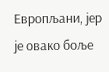Европљани, јер је овако боље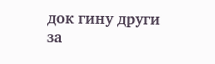док гину други за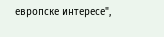европске интересе",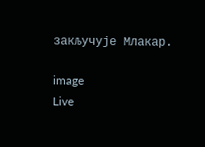закључује Млакар.

image
Live